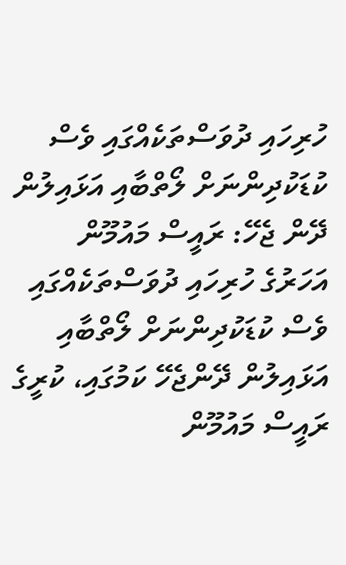ހުރިހައި ދުވަސްތަކެއްގައި ވެސް ކުޑަކުދިންނަށް ލޯތްބާއި އަޅައިލުން ދޭން ޖެހޭ: ރައީސް މައުމޫން
އަހަރުގެ ހުރިހައި ދުވަސްތަކެއްގައި ވެސް ކުޑަކުދިންނަށް ލޯތްބާއި އަޅައިލުން ދޭންޖެހޭ ކަމުގައި، ކުރީގެ ރައީސް މައުމޫން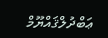ޢަބްދުލްޤައްޔޫމް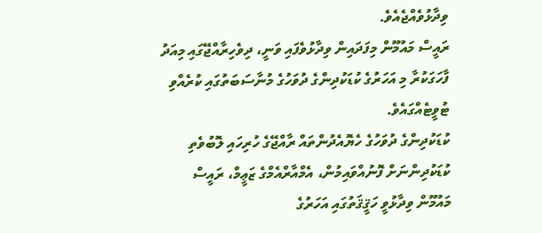ވިދާޅުވެއްޖެއެވެ.
ރައީސް މައުމޫން މިފަދައިން ވިދާޅުވެފައި ވަނީ، ދިވެހިރާއްޖޭގައި މިއަދު ފާހަގަކުރާ މި އަހަރުގެ ކުޑަކުދިންގެ ދުވަހުގެ މުނާސަބަތުގައި ކުރެއްވި ޓުވީޓެއްގައެވެ.
ކުޑަކުދިންގެ ދުވަހުގެ ހެޔޮއެދުންތައް ރާއްޖޭގެ ހުރިހައި ލޮބުވެތި ކުޑަކުދިންނަށް ފޮނުއްވައިމުން، އެމްއާރްއެމްގެ ޒަޢީމް، ރައީސް މައުމޫން ވިދާޅުވީ ހަޤީޤަތުގައި އަހަރުގެ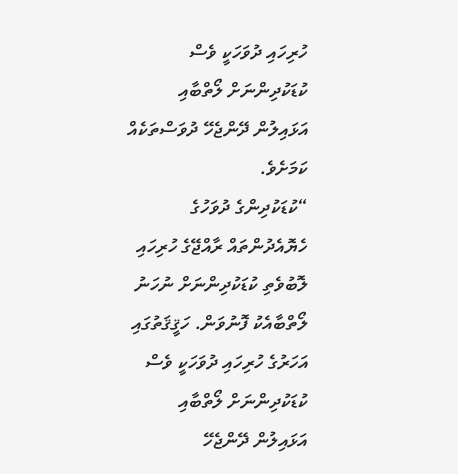ހުރިހައި ދުވަހަކީ ވެސް ކުޑަކުދިންނަށް ލޯތްބާއި އަޅައިލުން ދޭންޖެހޭ ދުވަސްތަކެއް ކަމަށެވެ.
“ކުޑަކުދިންގެ ދުވަހުގެ ހެޔޮއެދުންތައް ރާއްޖޭގެ ހުރިހައި ލޮބުވެތި ކުޑަކުދިންނަށް ނުހަނު ލޯތްބާއެކު ފޮނުވަން. ހަޤީޤަތުގައި އަހަރުގެ ހުރިހައި ދުވަހަކީ ވެސް ކުޑަކުދިންނަށް ލޯތްބާއި އަޅައިލުން ދޭންޖެހޭ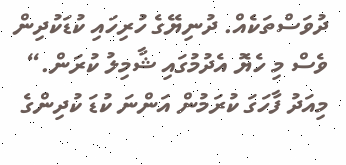ދުވަސްތަކެއް. ދުނިޔޭގެ ހުރިހައި ކުޑަކުދިން ވެސް މި ހެޔޮ އެދުމުގައި ޝާމިލު ކުރަން.“
މިއަދު ފާހަގަ ކުރަމުން އަންނަ ކުޑަ ކުދިންގެ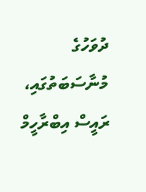ދުވަހުގެ މުނާސަބަތުގައި، ރައީސް އިބްރާހީމް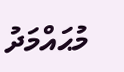މުޙައްމަދު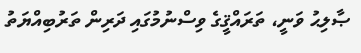ޞާލިޙު ވަނީ، ތަރައްޤީގެ ވިސްނުމުގައި ދަރިން ތަރުބިއްޔަތު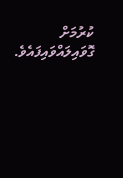ކުރުމަށް ގޮވައިލައްވައިފައެވެ.